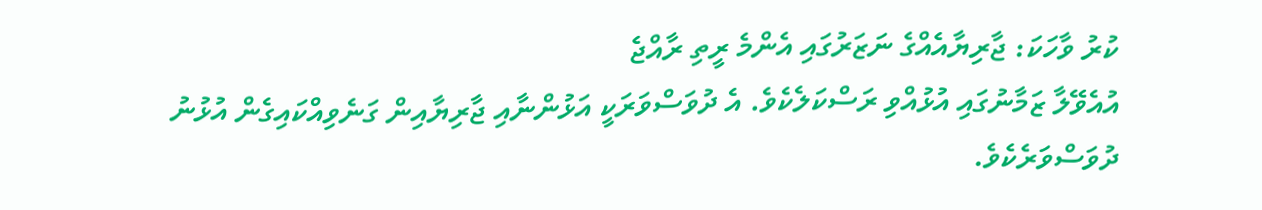ކުރު ވާހަކަ: ޖާރިޔާއެއްގެ ނަޒަރުގައި އެންމެ ރީތި ރާއްޖެ
އުއެވޭލާ ޒަމާނުގައި އުޅުއްވި ރަސްކަލެކެވެ. އެ ދުވަސްވަރަކީ އަޅުންނާއި ޖާރިޔާއިން ގަނެވިއްކައިގެން އުޅުނު ދުވަސްވަރެކެވެ.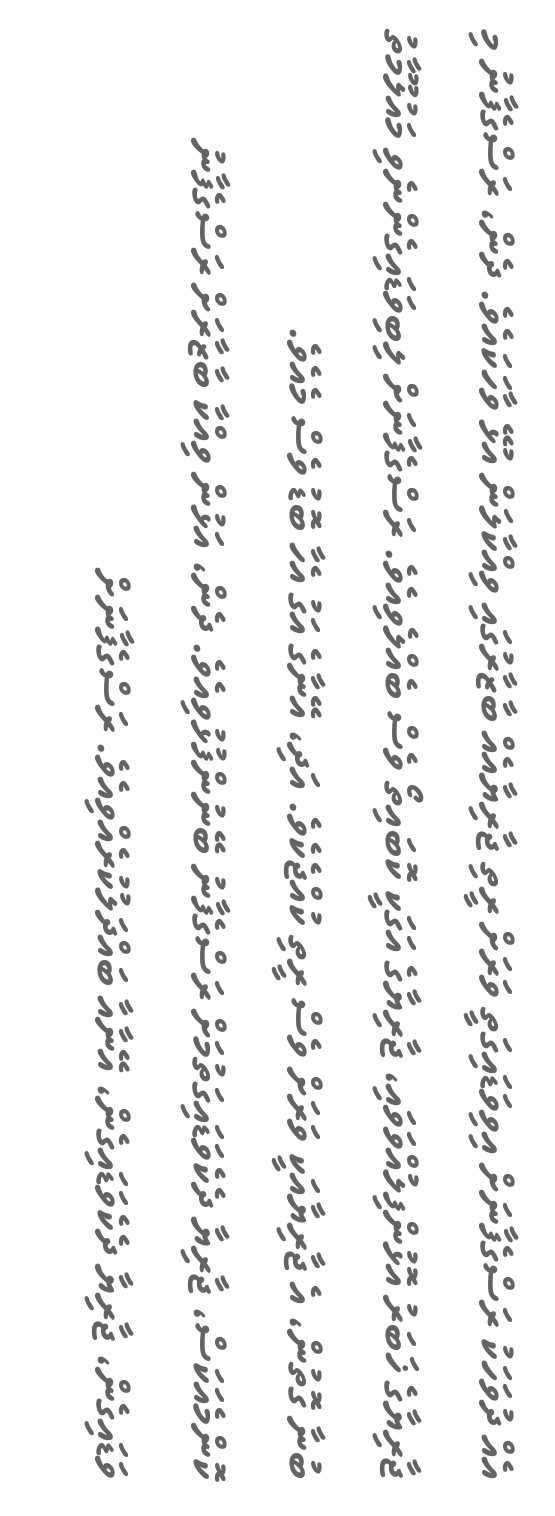އެއް ދުވަހަކު ރަސްގެފާނަށް އިވިވަޑައިގަތީ ވަރަށް ރީތި ޖާރިޔާއެއް ބާޒާރުގައި ވިއްކާލަން އުޅޭ ވާހަކައެވެ. ދެން، ރަސްގެފާނު މި ޖާރިޔާގެ ޚަބަރު އޮޅުންފިލުއްވަވައި، ޖާރިޔާގެ އަގަކީ ކޮބައިތޯ ވެސް ބެއްލެވިއެވެ. ރަސްގެފާނަށް ލިބިވަޑައިގެންނެވި މައުލޫމާތު ބުނާ ގޮތުން، އެ ޖާރިޔާއަކީ ވަރަށް ވެސް ރީތި ކުއްޖެކެވެ. އަދި، އޭނާގެ އަގު އެހާ ބޮޑު ވެސް މެއެވެ.
ކޮންމެއަކަސް، ޖާރިޔާ ދެކެވަޑައިގަތުމަށް ރަސްގެފާނު ބޭނުންފުޅުވިއެވެ. ދެން، އަޅުން ވިއްކާ ބާޒާރަށް ރަސްގެފާނު ވަޑައިގެން، ޖާރިޔާ ދެކެވަޑައިގެން، އޭނާއާ ބައްދަލުކުރެއްވިއެވެ. ރަސްގެފާނަށް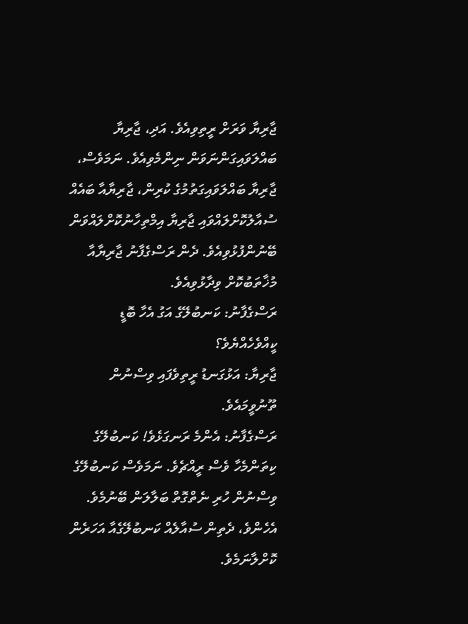ޖާރިޔާ ވަރަށް ރީތިވިއެވެ. އަދި، ޖާރިޔާ ބައްލަވައިގަންނަވަން ނިންމެވިއެވެ. ނަމަވެސް، ޖާރިޔާ ބައްލަވައިގަތުމުގެ ކުރިން، ޖާރިޔާއާ ބައެއް ސުއާލުކޮށްލައްވައި ޖާރިޔާ އިމްތިހާނުކޮށްލައްވަން ބޭނުންފުޅުވިއެވެ. ދެން ރަސްގެފާނު ޖާރިޔާއާ މުޚާތަބުކޮށް ވިދާޅުވިއެވެ.
ރަސްގެފާނު: ކަނބުލޭގެ އަގު އެހާ ބޮޑީ ކީއްވެހެއްޔެވެ؟
ޖާރިޔާ: އަޅުގަނޑު ރީތިވެފައި ވިސްނުން ތޫނުވީމައެވެ.
ރަސްގެފާނު: އެންމެ ރަނގަޅެވެ! ކަނބުލޭގެ ކިތަންމެހާ ވެސް ރީއްޗެވެ. ނަމަވެސް ކަނބުލޭގެ ވިސްނުން ހުރި ނެތްގޮތް ބަލާލަން ބޭނުމެވެ. އެހެންވެ، ދެތިން ސުއާލެއް ކަނބުލޭގެއާ އަހަރެން ކޮށްލާނަމެވެ.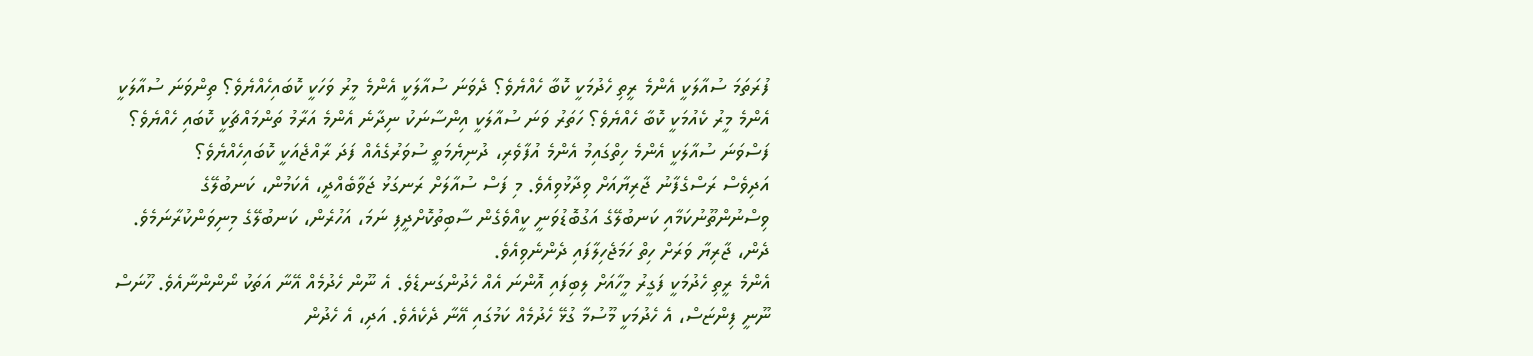ފުރަތަމަ ސުއާލަކީ އެންމެ ރީތި ހެދުމަކީ ކޮބާ ހެއްޔެވެ؟ ދެވަނަ ސުއާލަކީ އެންމެ މީރު ވަހަކީ ކޮބައިހެއްޔެވެ؟ ތިންވަނަ ސުއާލަކީ އެންމެ މީރު ކެއުމަކީ ކޮބާ ހެއްޔެވެ؟ ހަތަރު ވަނަ ސުއާލަކީ އިންސާނަކު ނިދާނެ އެންމެ އަރާމު ތަންމައްޗަކީ ކޮބައި ހެއްޔެވެ؟ ފަސްވަނަ ސުއާލަކީ އެންމެ ހިތްގައިމު އެންމެ އުފާވެރި، ދުނިޔެމަތީ ސުވަރުގެއެއް ފަދަ ރާއްޖެއަކީ ކޮބައިހެއްޔެވެ؟
އަދިވެސް ރަސްގެފާނު ޖާރިޔާއަށް ވިދާޅުވިއެވެ. މި ފަސް ސުއާލަށް ރަނގަޅު ޖަވާބެއްދީ، އެކަމުން، ކަނބުލޭގެ ވިސްނުންތޫނުކަމާއި ކަނބުލޭގެ އަގުބޮޑުވަނީ ކީއްވެގެން ސާބިތުކޮށްދީފި ނަމަ، އަހުރެން، ކަނބުލޭގެ މިނިވަންކުރާނަމެވެ.
ދެން، ޖާރިޔާ ވަރަށް ހިތް ހަމަޖެހިލާފައި ދެންނެވިއެވެ.
އެންމެ ރީތި ހެދުމަކީ ފަގީރު މީހާއަށް ލިބިފައި އޮންނަ އެއް ހެދުންގަނޑެވެ. އެ ނޫން ހެދުމެއް އޭނާ އަތަކު ނޯންންނާއެވެ. ހޫނަސް ނޫނީ ފިންޏަސް، އެ ހެދުމަކީ މޫސުމާ ގުޅޭ ހެދުމެއް ކަމުގައި އޭނާ ދެކެއެވެ. އަދި، އެ ހެދުން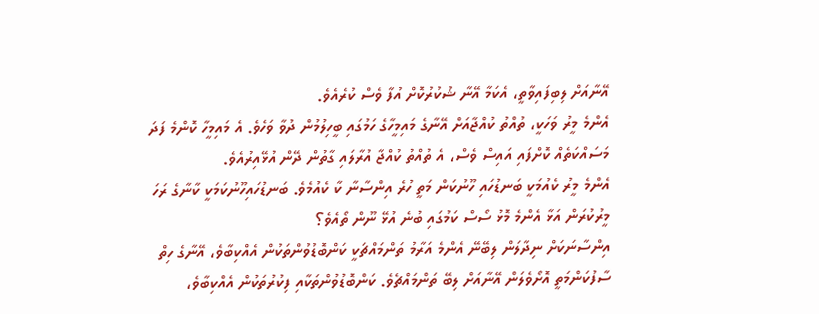އޭނާއަށް ލިބިފައިވާތީ، އެކަމާ އޭނާ ޝުކުރުކޮށް އުފާ ވެސް ކުރެއެވެ.
އެންމެ މީރު ވަހަކީ، ތުއްތު ކުއްޖާއަށް އޭނާގެ މައިމީހާގެ ހަމުގައި ބީހިލުމުން ދުވާ ވަހެވެ. އެ މައިމީހާ ކޮންމެ ފަދަ މަސައްކަތެއް ކޮށްފައި އައިސް ވެސް، އެ ތުއްތު ކުއްޖާ އުރާލައި ގާތުން ދޭން އުޅޭއިރުއެވެ.
އެންމެ މީރު ކެއުމަކީ ބަނޑުހައި ހޫނުކަން މަތީ ހުރެ އިންސާނާ ކާ ކެއުމެވެ. ބަނޑުހައިހޫނުކަމަކީ ކާނާގެ ރަހަ މީރުކުރަން އަޅާ އެންމެ މޮޅު ސޯސް ކަމުގައި ބުނެ އުޅޭ ނޫން ތޯއެވެ؟
އިންސާނަކަށް ނިދާލަން ލިބޭނޭ އެންމެ އަރާމު ތަންމައްޗަކީ ކަންބޮޑުވުންތަކުން އެއްކިބާވެ، އޭނާގެ ހިތް ސާފުކަންމަތީ އޮށޯވެލަން އޭނާއަށް ލިބޭ ތަންމައްޗެވެ. ކަންބޮޑުވުންތަކާއި ފިކުރުތަކުން އެއްކިބާވެ،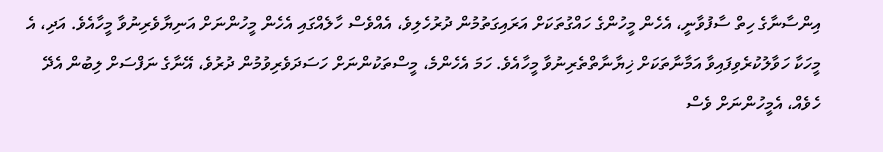އިންސާނާގެ ހިތް ސާފުވާނީ، އެހެން މީހުންގެ ހައްގުތަކަށް އަރައިގަތުމުން ދުރުހެލިވެ، އެއްވެސް ހާލެއްގައި އެހެން މީހުންނަށް އަނިޔާވެރިނުވާ މީހާއެވެ. އަދި، އެ މީހަކާ ހަވާލުކުރެވިފައިވާ އަމާނާތަކަށް ޚިޔާނާތްތެރިނުވާ މީހާއެވެ. ހަމަ އެހެންމެ، މީސްތަކުންނަށް ހަސަދަވެރިވުމުން ދުރުވެ، އޭނާގެ ނަފްސަށް ލިބުން އެދޭ ހެވެއް، އެމީހުންނަށް ވެސް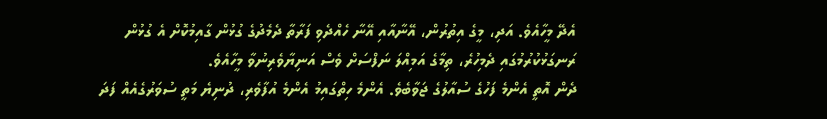އެދޭ މީހާއެވެ. އަދި، މީގެ އިތުރުން، އޭނާއާއި އޭނާ ހެއްދެވި ފަރާތާ ދެމެދުގެ ގުޅުން ގާއިމުކޮށް އެ ގުޅުން ރަނގަޅުކުރުމުގައި ދެމިހުރެ، ތިމާގެ އަމިއްލަ ނަފްސަށް ވެސް އަނިޔާވެރިނުވާ މީހާއެވެ.
ދެން އޮތީ އެންމެ ފަހުގެ ސުއާލުގެ ޖަވާބެވެ. އެންމެ ހިތްގައިމު އެންމެ އުފާވެރި، ދުނިޔެ މަތީ ސުވަރުގެއެއް ފަދަ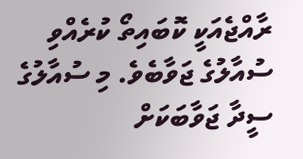ރާއްޖެއަކީ ކޮބައިތޯ ކުރެއްވި ސުއާލުގެ ޖަވާބެވެ. މި ސުއާލުގެ ސީދާ ޖަވާބަކަށް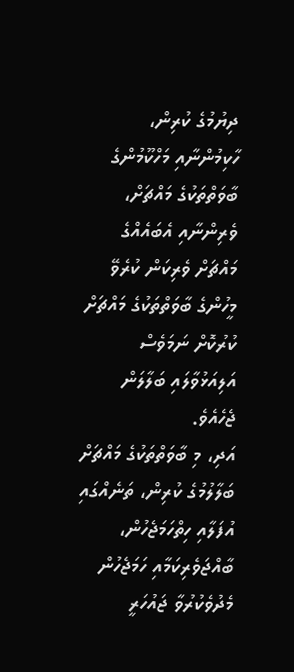ދިޔުމުގެ ކުރިން، ހާކިމުންނާއި މަހްކޫމުންގެ ބާވަތްތަކުގެ މައްޗަށް، ވެރިންނާއި އެބައެއްގެ މައްޗަށް ވެރިކަން ކުރެވޭ މީހުންގެ ބާވަތްތަކުގެ މައްޗަށް ކުރުކޮށް ނަމަވެސް އަލިއަޅުވާލައި ބަލާލަން ޖެހެއެވެ.
އަދި، މި ބާވަތްތަކުގެ މައްޗަށް ބަލާލުމުގެ ކުރިން، ތަނެއްގައި އުފަލާއި ހިތްހަމަޖެހުން، ބާއްޖަވެރިކަމާއި ހަމަޖެހުން މެދުވެކުރުވާ ޖައުހަރީ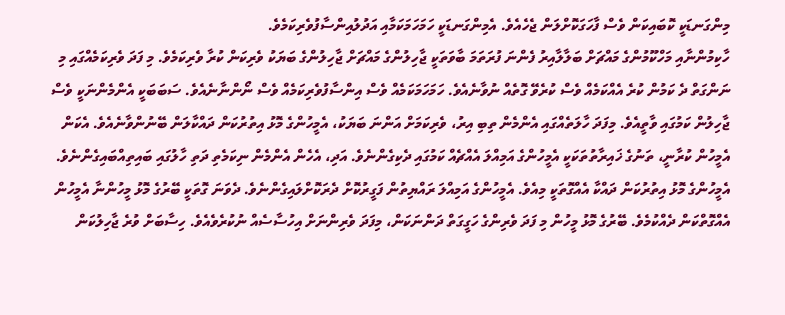މިންގަނޑަކީ ކޮބައިކަން ވެސް ފާހަގަކޮށްލަން ޖެހެއެވެ. އެމިންގަނޑަކީ ހަމަހަމަކަމާއި އަދުލުއިންސާފުވެރިކަމެވެ.
ހާކިމުންނާއި މަހްކޫމުންގެ މައްޗަށް ބަލާލާއިރު ފެންނަ ފުރަތަމަ ބާވަތަކީ ޖާހިލުންގެ މައްޗަށް ޖާހިލުންގެ ބަޔަކު ވެރިކަން ކުރާ ވެރިކަމެވެ. މި ފަދަ ވެރިކަމެއްގައި މި ނަންގަތް ދެ ކަމުން ކުރެ އެއްކަމެއް ވެސް ކުރެވޭ ގޮތެއް ނުވާނެއެވެ. ހަމަހަމަކަމެއް ވެސް އިންސާފުވެރިކަމެއް ވެސް ނޯންނާނެއެވެ. ސަބަބަކީ އެންމެންނަކީ ވެސް ޖާހިލުން ކަމުގައި ވާތީއެވެ. މިފަދަ ހާލަތެއްގައި އެންމެން ތިބި އިރު، ވެރިކަމަށް އަންނަ ބަޔަކު، އެމީހުންގެ މޮޅު އިތުރުކަން ދައްކާލަން ބޭނުންވާނެއެވެ. އެކަން އެމީހުން ކުރާނީ، ތަނުގެ ޚައިރާތުތަކަކީ އެމީހުންގެ އަމިއްލަ އެއްޗެއް ކަމުގައި ދެކިގެންނެވެ. އަދި، އެހެން އެންމެން ނިކަމެތި ދަތި ހާލުގައި ބައިތިއްބައިގެންނެވެ. އެމީހުންގެ މޮޅު އިތުރުކަން ދައްކާ އެއްގޮތަކީ މިއެވެ. އެމީހުންގެ އަމިއްލަ ރައްޔިތުން ފަގީރުކޮށް ދެރަކޮށްލައިގެންނެވެ. ދެވަނަ ގޮތަކީ ބޭރުގެ މޮޅު މީހުންނާ އެމީހުން އެއްގޮތްކަން ދެއްކުމެވެ. ބޭރުގެ މޮޅު މީހުން މި ފަދަ ވެރިންގެ ހަގީގަތް ދަންނަކަން، މިފަދަ ވެރިންނަށް އިހުސާސެއް ނުކުރެވެއެވެ. ހިސާބަށް ވުރެ ޖާހިލުކަން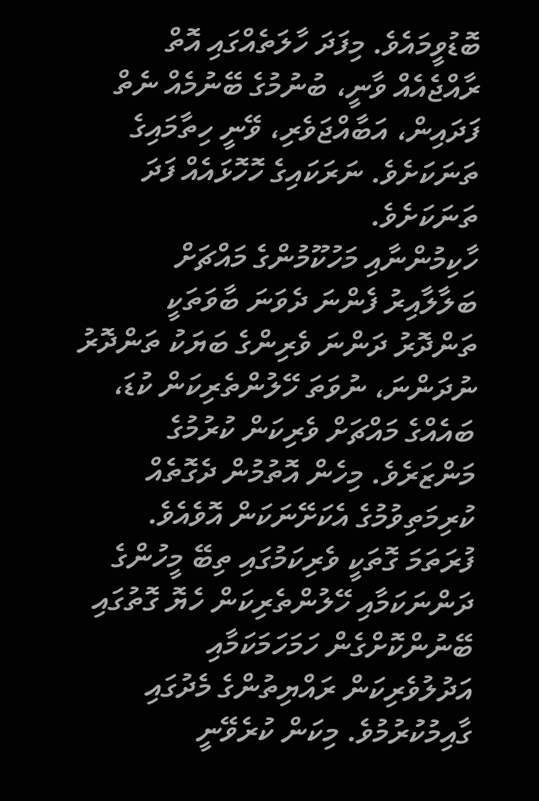ބޮޑުވީމައެވެ. މިފަދަ ހާލަތެއްގައި އޮތް ރާއްޖެއެއް ވާނީ، ބުނުމުގެ ބޭނުމެއް ނެތް ފަދައިން، އަބާއްޖަވެރި، ވޭނީ ހިތާމައިގެ ތަނަކަށެވެ. ނަރަކައިގެ ހޮހޮޅައެއް ފަދަ ތަނަކަށެވެ.
ހާކިމުންނާއި މަހުކޫމުންގެ މައްޗަށް ބަލާލާއިރު ފެންނަ ދެވަނަ ބާވަތަކީ ތަންދޮރު ދަންނަ ވެރިންގެ ބަޔަކު ތަންދޮރު ނުދަންނަ، ނުވަތަ ހޭލުންތެރިކަން ކުޑަ، ބައެއްގެ މައްޗަށް ވެރިކަން ކުރުމުގެ މަންޒަރެވެ. މިހެން އޮތުމުން ދެގޮތެއް ކުރިމަތިވުމުގެ އެކަށޭނަކަން އޮވެއެވެ. ފުރަތަމަ ގޮތަކީ ވެރިކަމުގައި ތިބޭ މީހުންގެ ދަންނަކަމާއި ހޭލުންތެރިކަން ހެޔޮ ގޮތުގައި ބޭނުންކޮށްގެން ހަމަހަމަކަމާއި އަދުލުވެރިކަން ރައްޔިތުންގެ މެދުގައި ގާއިމުކުރުމުވެ. މިކަން ކުރެވޭނީ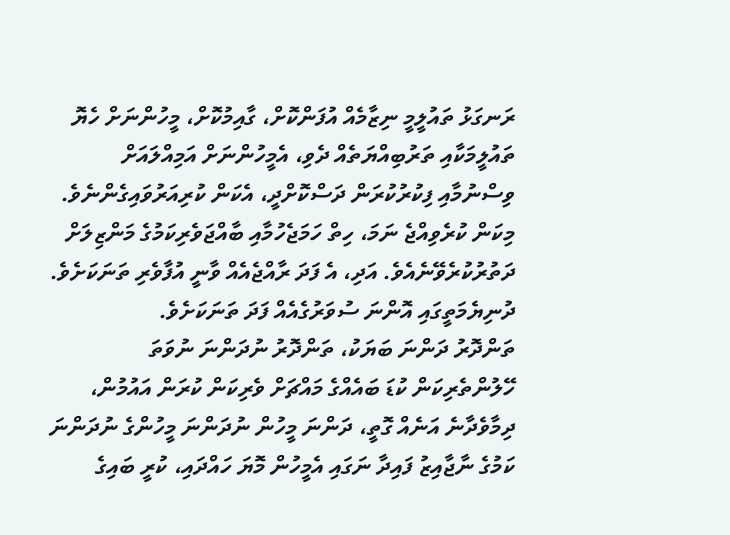ރަނގަޅު ތައުލީމީ ނިޒާމެއް އުފަންކޮށް، ގާއިމުކޮށް، މީހުންނަށް ހެޔޮ ތައުލީމަކާއި ތަރުބިއްޔަތެއް ދެވި، އެމީހުންނަށް އަމިއްލައަށް ވިސްނުމާއި ފިކުރުކުރަން ދަސްކޮށްދީ، އެކަން ކުރިއަރުވައިގެންނެވެ. މިކަން ކުރެވިއްޖެ ނަމަ، ހިތް ހަމަޖެހުމާއި ބާއްޖަވެރިކަމުގެ މަންޒިލަށް ދަތުރުކުރެވޭނެއެވެ. އަދި، އެ ފަދަ ރާއްޖެއެއް ވާނީ އުފާވެރި ތަނަކަށެވެ. ދުނިޔެމަތީގައި އޮންނަ ސުވަރުގެއެއް ފަދަ ތަނަކަށެވެ.
ތަންދޮރު ދަންނަ ބަޔަކު، ތަންދޮރު ނުދަންނަ ނުވަތަ ހޭލުންތެރިކަން ކުޑަ ބައެއްގެ މައްޗަށް ވެރިކަން ކުރަން އައުމުން، ދިމާވެދާނެ އަނެއް ގޮތީ، ދަންނަ މީހުން ނުދަންނަ މީހުންގެ ނުދަންނަ ކަމުގެ ނާޖާއިޒު ފައިދާ ނަގައި އެމީހުން މޮޔަ ހައްދައި، ކުރީ ބައިގެ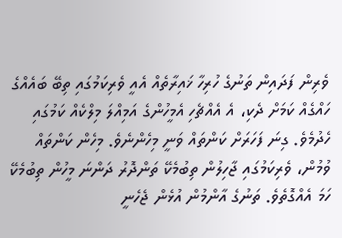ވެރިން ފަދައިން ތަނުގެ ހުރިހާ ޚައިރާތެއް އެއީ ވެރިކަމުގައި ތިބޭ ބައެއްގެ ހައްގެއް ކަމަށް ދެކި، އެ އެއްޗެހި އެމީހުންގެ އަމިއްލަ މިލްކެއް ކަމުގައި ހެދުމެވެ. ގިނަ ފަހަރަށް ކަންތައް ވަނީ މިހެންނެވެ. މިހެން ކަންތައް ވުމުން، ވެރިކަމުގައި ޖާހިލުން ތިބުމެކޭ ތަންދޮރު ދަންނަ މީހުން ތިބުމެކޭ ހަމަ އެއްގޮތެވެ. ތަނުގެ އާންމުން އުޅެން ޖެހެނީ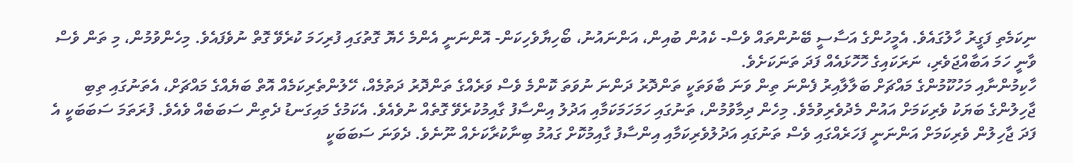ނިކަމެތި ފަގީރު ހާލުގައެވެ. އެމީހުންގެ އަސާސީ ބޭނުންތައް ވެސް- ކެއުން ބުއިން، އަންނައުނު، ބޯހިޔާވެހިކަން- އޮންނަނީ އެންމެ ހެޔޮ ގޮތުގައި ފުރިހަމަ ކުރެވޭ ގޮތް ނުވެފައެވެ. މިހެންވުމުން، މި ތަން ވެސް ވާނީ ހަމަ އަބާއްޖަވެރި، ނަރަކައިގެ ހޮހޮޅައެއް ފަދަ ތަނަކަށެވެ.
ހާކިމުންނާއި މަހުކޫމުންގެ މައްޗަށް ބަލާލާއިރު ފެންނަ ތިން ވަނަ ބާވަތަކީ ތަންދޮރު ދަންނަ ނުވަތަ ކޮންމެ ވެސް ވަރެއްގެ ތަންދޮރު ދަތުމެއް، ހޭލުންތެރިކަމެއް އޮތް ބަޔެއްގެ މައްޗަށް، އެތަނުގައި ތިބި ޖާހިލުންގެ ބަޔަކު ވެރިކަމަށް އައުން މެދުވެރިވުމެވެ. މިހެން ދިމާވުމުން، ތަނުގައި ހަމަހަމަކަމާއި އަދުލު އިންސާފު ގާއިމުކުރެވޭ ގޮތެއް ނުވެއެވެ. އެކަމުގެ މައިގަނޑު ދެތިން ސަބަބެއް ވެއެވެ. ފުރަތަމަ ސަބަބަކީ އެ ފަދަ ޖާހިލުން ވެރިކަމަށް އަންނަނީ ފަހަރެއްގައި ވެސް ތަނުގައި އަދުލުވެރިކަމާއި އިންސާފު ގާއިމުކޮށް ގައުމު ބިނާކުރާކަށެއް ނޫނެވެ. ދެވަނަ ސަބަބަކީ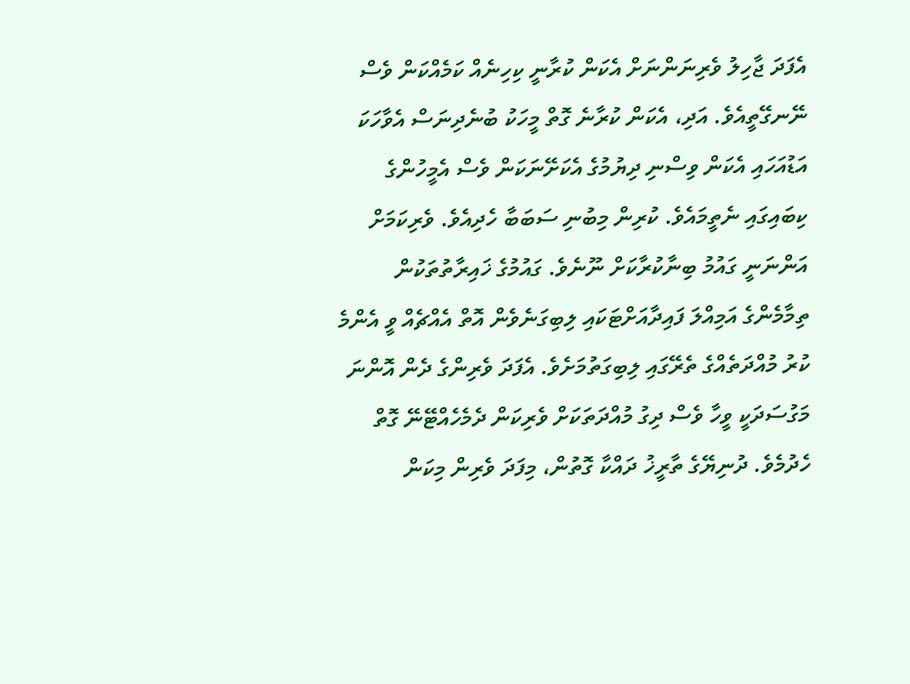އެފަދަ ޖާހިލު ވެރިނަންނަށް އެކަން ކުރާނީ ކިހިނެއް ކަމެއްކަން ވެސް ނޭނގޭތީއެވެ. އަދި، އެކަން ކުރާނެ ގޮތް މީހަކު ބުނެދިނަސް އެވާހަކަ އަޑުއަހައި އެކަން ވިސްނި ދިޔުމުގެ އެކަށޭނަކަން ވެސް އެމީހުންގެ ކިބައިގައި ނެތީމައެވެ. ކުރިން މިބުނި ސަބަބާ ހެދިއެވެ. ވެރިކަމަށް އަންނަނީ ގައުމު ބިނާކުރާކަށް ނޫނެވެ. ގައުމުގެ ޚައިރާތުތަކުން ތިމާމެންގެ އަމިއްލަ ފައިދާއަށްޓަކައި ލިބިގަނެވެން އޮތް އެއްޗެއް ވީ އެންމެ ކުރު މުއްދަތެއްގެ ތެރޭގައި ލިބިގަތުމަށެވެ. އެފަދަ ވެރިންގެ ދެން އޮންނަ މަގުސަދަކީ ވީހާ ވެސް ދިގު މުއްދަތަކަށް ވެރިކަން ދެމެހެއްޓޭނޭ ގޮތް ހެދުމެވެ. ދުނިޔޭގެ ތާރީޚު ދައްކާ ގޮތުން، މިފަދަ ވެރިން މިކަން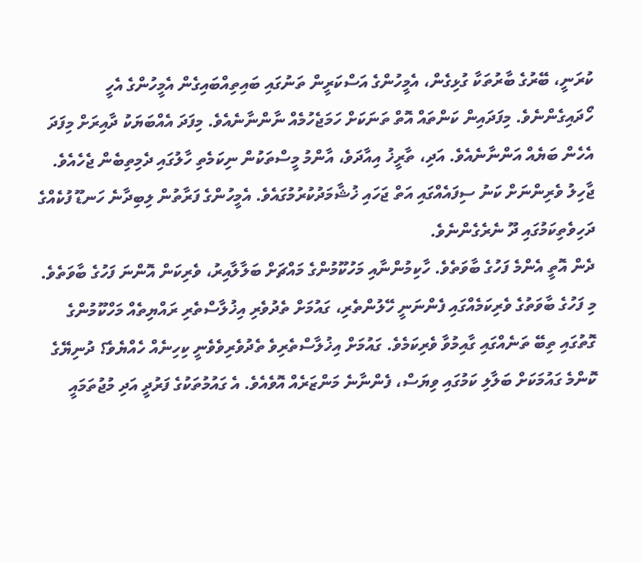ކުރަނީ، ބޭރުގެ ބާރުތަކާ ގުޅިގެން، އެމީހުންގެ އަސްކަރީން ތަނުގައި ބައިތިއްބައިގެން އެމީހުންގެ އެހީ ހޯދައިގެންނެވެ. މިފަދައިން ކަންތައް އޮތް ތަނަކަށް ހަމަޖެހުމެއް ނާންނާނެއެވެ. މިފަދަ އެއްބަޔަކު ދާއިރަށް މިފަދަ އެހެން ބަޔެއް އަންނާނެއެވެ. އަދި، ތާރީޚު އިއާދަވެ، އާންމު މީސްތަކުން ނިކަމެތި ހާލުގައި ދެމިތިބެން ޖެހެއެވެ. ޖާހިލު ވެރިންނަށް ކަނު ސިފައެއްގައި އަތް ޖަހައި ޚުޝާމަދުކުރުމުގައެވެ. އެމީހުންގެ ފަރާތުން ލިބިދާނެ ހަނޑޫ ފުކެއްގެ ދަހިވެތިކަމުގައި ދޫ ނެރެގެންނެވެ.
ދެން އޮތީ އެންމެ ފަހުގެ ބާވަތެވެ. ހާކިމުންނާއި މަހުކޫމުންގެ މައްޗަށް ބަލާލާއިރު، ވެރިކަން އޮންނަ ފަހުގެ ބާވަތެވެ. މި ފަހުގެ ބާވަތުގެ ވެރިކަމެއްގައި ފެންނަނީ ހޭލުންތެރި، ގައުމަށް ތެދުވެރި އިޚުލާސްތެރި ރައްޔިތެއް މަހްކޫމުންގެ ގޮތުގައި ތިބޭ ތަނެއްގައި ގާއިމުވާ ވެރިކަމެވެ. ގައުމަށް އިޚުލާސްތެރިވެ ތެދުވެރިވެވެނީ ކިހިނެއް ހެއްޔެވެ؟ ދުނިޔޭގެ ކޮންމެ ގައުމަކަށް ބަލާލި ކަމުގައި ވިޔަސް، ފެންނާނެ މަންޒަރެއް އޮވެއެވެ. އެ ގައުމުތަކުގެ ފަރުދީ އަދި މުޖުތަމައީ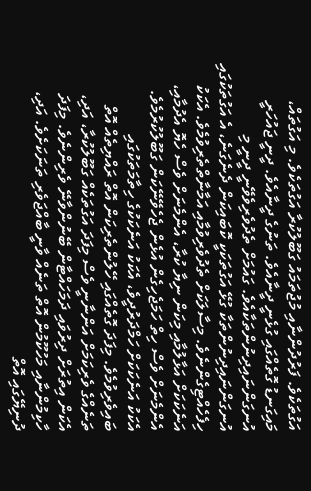އަގުތަކެވެ. ފަރުދުންނާއި މުޖުތަމައު ގަބޫލުކުރާ އަގުތަކެވެ. މި އަގުތައް، މައިގަނޑު ގޮތެއްގައި ގުޅެނީ ދީނާއެވެ. ތަނުގެ ދީނާއެވެ. ދީނީ ޖައުހަރީ އުނގަންނައިދިނުންތަކާއެވެ. ގައުމަށް ތެދުވެރިވެވޭނީ ދީނީ މި އުނގަންނައިދިނުންތަކާ ގުޅޭ އަގުތަކަކީ ކޮބައިކަން ދެނެގަނެ، އެ އަގުތަކުގައި ހިފެހެއްޓިގެންނެވެ. މިސާލަކަށް ތެދުވެރިވުމާއި އަމާނާތްތެރިވުމެވެ. އެކަކު އަނެކަކަށް އަޅާލުމާއި މިކަން ނިޔާ ކުރާ، އެންމެނަށް ވެސް ހެޔޮ އެދުމާއި، އެންމެނަށް ވެސް ހިތް ހަމަޖެހިގެން އުޅެން ޖެހެވޭނޭކަން ގަބޫލުކުރުމެވެ. އެކަކު އަނެކަކަށް ހަމްދަރުދީވެ، އެކަކު އަނެކަކުގެ ހިތާމަތަކުގައި ބައިވެރިވުމެވެ. މިފަދަ ގޮތެއްގައި ހޭލުންތެރިކަން އޮތް ރައްޔިތެއް އޮތް ތަނެއްގެ ވެރިކަމަށް އަންނާނީ ވެސް މިފަދަ އަގުތަކެއް ގަބޫލުކުރާ، އަދި، އެކަން އިތުރަށް ދިރުވައި ދަމަހައްޓާން ބޭނުންވާނޭ ވެރިންނެވެ. މިފަދަ ހާކިމުންނާއި މަހުކޫމުން އޮތް ތަނެއް ވާނީ ބާއްޖަވެރި ތަނަކަށެވެ. އަދި، ދުނިޔޭގައި އޮތް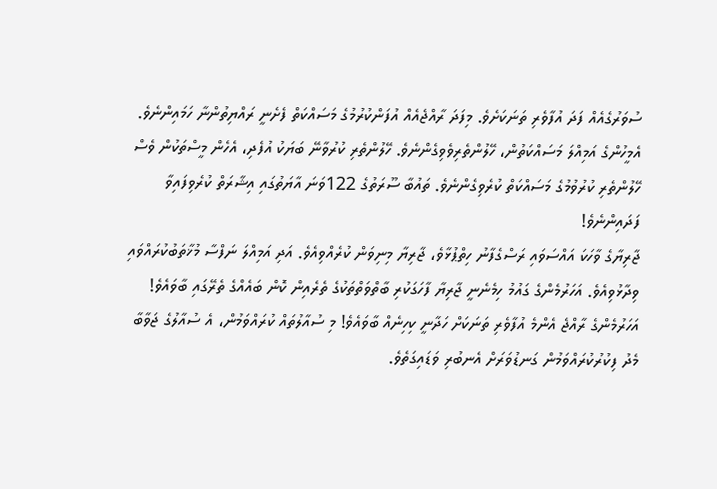ސުވަރުގެއެއް ފަދަ އުފާވެރި ތަނަކަށެވެ. މިފަދަ ރާއްޖެއެއް އުފަންކުރުމުގެ މަސައްކަތް ފެށެނީ ރައްޔިތުންނާ ހަމައިންނެވެ. އެމީހުންގެ އަމިއްލަ މަސައްކަތުން، ހޭލުންތެރިވެވިގެންނެވެ. ހޭލުންތެރި ކުރުވާނޭ ބަޔަކު އުފެދި، އެހެން މީސްތަކުން ވެސް ހޭލުންތެރި ކުރުވުމުގެ މަސައްކަތް ކުރެވިގެންނެވެ. ތައުބާ ސޫރަތުގެ 122ވަނަ އާޔަތުގައި އިޝާރަތް ކުރެވިފައިވާ ފަދައިންނެވެ!
ޖާރިޔާގެ ވާހަކަ އައްސަވައި ރަސްގެފާނު ހިތްޕުޅާވެ، ޖާރިޔާ މިނިވަން ކުރެއްވިއެވެ. އަދި އަމިއްލަ ނަފްސާ މުޚާތަބުކުރައްވައި ވިދާޅުވިއެވެ. އަހަރުމެންގެ ގައުމު ހިމެނެނީ ޖާރިޔާ ފާހަގަކުރި ބާތްވަތްތަކުގެ ތެރެއިން ކޮން ބައެއްގެ ތެރޭގައި ބާވައެވެ! އަހަރުމެންގެ ރާއްޖެ އެންމެ އުފާވެރި ތަނަކަށް ހަދާނީ ކިހިނެއް ބާވައެވެ! މި ސުއާލުތައް ކުރައްވަމުން، އެ ސުއާލުގެ ޖަވާބާ މެދު ފިކުރުކުރައްވަމުން ގަނޑުވަރަށް އެނބުރި ވަޑައިގަތެވެ.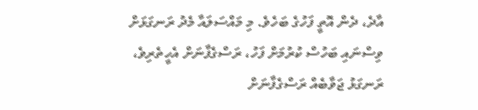އާދެ، ދެން އޮތީ ފަހުގެ ބަހެވެ. މި މައްސަލައާ މެދު ރަނގަޅަށް ވިސްނައި ބަހުސް ކުރުމަށް ފަހު، ރަސްގެފާނަށް އެހީތެރިވެ، ރަނގަޅު ޖަވާބެއް ރަސްގެފާނަށް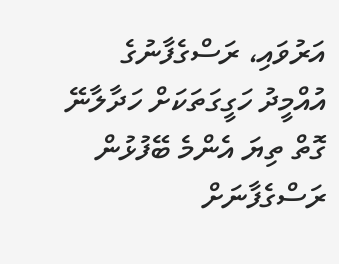އަރުވައި، ރަސްގެފާނުގެ އުއްމީދު ހަގީގަތަކަށް ހަދާލާނޭ ގޮތް ތިޔަ އެންމެ ބޭފުޅުން ރަސްގެފާނަށް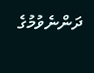ދަންނެވުމުގެ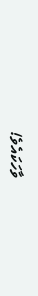ވާހަކައެވެ!